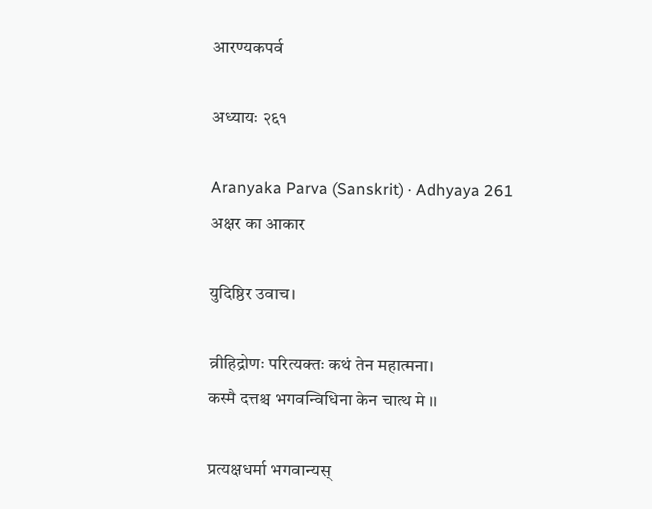आरण्यकपर्व

अध्यायः २६१

Aranyaka Parva (Sanskrit) · Adhyaya 261
अक्षर का आकार

युदिष्ठिर उवाच।

व्रीहिद्रोणः परित्यक्तः कथं तेन महात्मना।
कस्मै दत्तश्च भगवन्विधिना केन चात्थ मे ।।

प्रत्यक्षधर्मा भगवान्यस्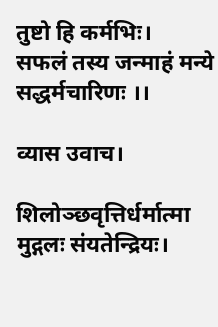तुष्टो हि कर्मभिः।
सफलं तस्य जन्माहं मन्ये सद्धर्मचारिणः ।।

व्यास उवाच।

शिलोञ्छवृत्तिर्धर्मात्मा मुद्गलः संयतेन्द्रियः।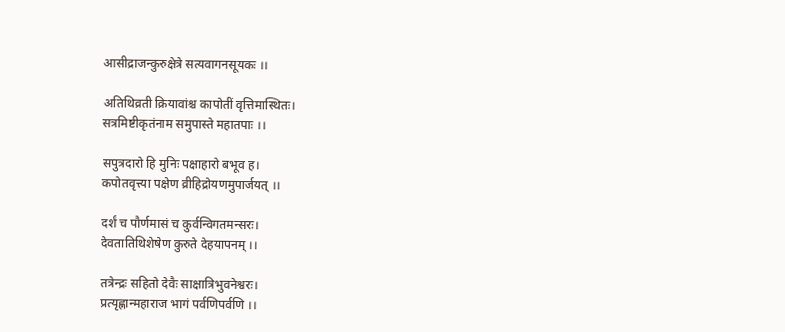आसीद्राजन्कुरुक्षेत्रे सत्यवागनसूयकः ।।

अतिथिव्रती क्रियावांश्च कापोतीं वृत्तिमास्थितः।
सत्रमिष्टीकृतंनाम समुपास्ते महातपाः ।।

सपुत्रदारो हि मुनिः पक्षाहारो बभूव ह।
कपोतवृत्त्या पक्षेण व्रीहिद्रोयणमुपार्जयत् ।।

दर्शं च पौर्णमासं च कुर्वन्विगतमन्सरः।
देवतातिथिशेषेण कुरुते देहयापनम् ।।

तत्रेन्द्रः सहितो देवैः साक्षात्रिभुवनेश्वरः।
प्रत्यृह्णान्महाराज भागं पर्वणिपर्वणि ।।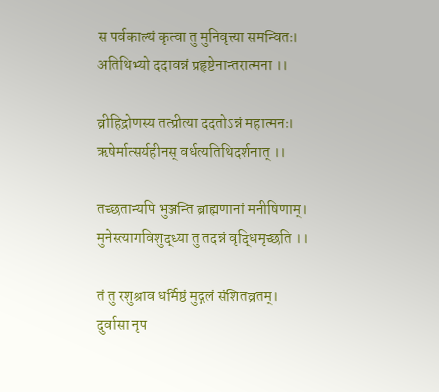स पर्वकाल्यं कृत्वा तु मुनिवृत्त्या समन्वितः।
अतिथिभ्यो ददावन्नं प्रहृष्टेनान्तरात्मना ।।

व्रीहिद्रोणस्य तत्प्रीत्या ददतोऽन्नं महात्मनः।
ऋषेर्मात्सर्यहीनस् वर्धत्यतिथिदर्शनात् ।।

तच्छतान्यपि भुञ्जन्ति ब्राह्मणानां मनीषिणाम्।
मुनेस्त्यागविशुद्ध्या तु तदन्नं वृद्धिमृच्छति ।।

तं तु रशुश्राव धर्मिष्ठं मुद्गलं संशितव्रतम्।
दुर्वासा नृप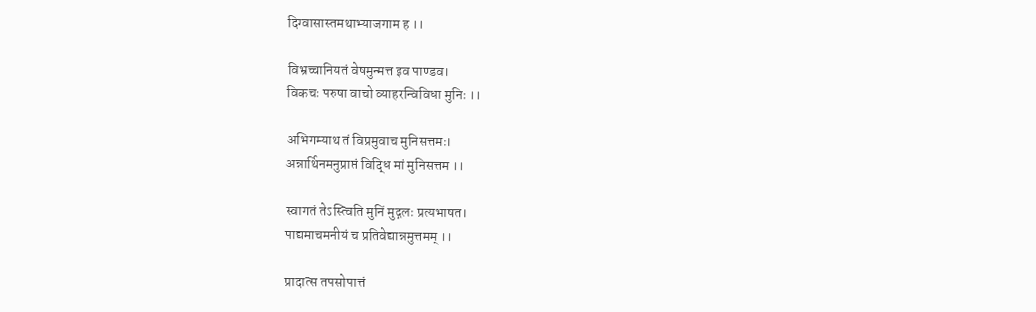दिग्वासास्तमथाभ्याजगाम ह ।।

विभ्रच्चानियतं वेषमुन्मत्त इव पाण्डव।
विकचः परुषा वाचो व्याहरन्विविधा मुनिः ।।

अभिगम्याथ तं विप्रमुवाच मुनिसत्तमः।
अन्नार्थिनमनुप्राप्तं विद्धि मां मुनिसत्तम ।।

स्वागतं तेऽस्त्विति मुनिं मुद्गलः प्रत्यभाषत।
पाद्यमाचमनीयं च प्रतिवेद्यान्नमुत्तमम् ।।

प्रादात्स तपसोपात्तं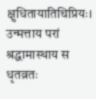क्षुधितायातिथिप्रियः।
उन्मत्ताय परां श्रद्धामास्थाय स धृतव्रतः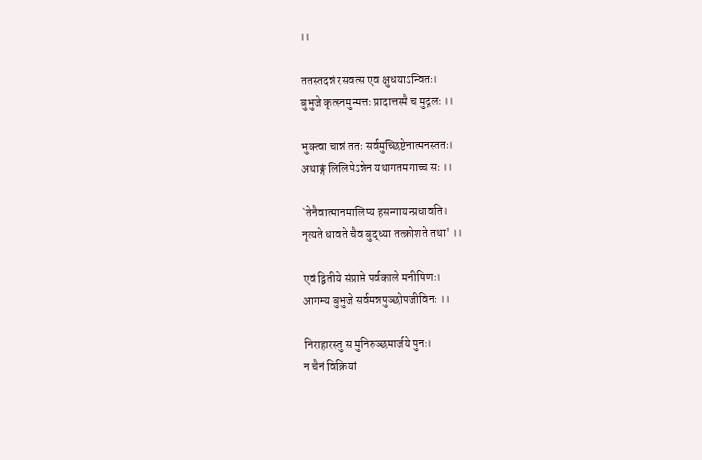।।

ततस्तदन्नं रसवत्स एव क्षुधयाऽन्वितः।
बुभुजे कृत्स्नमुन्मत्तः प्रादात्तस्मै च मुद्गलः ।।

भुक्त्वा चान्नं ततः सर्वमुच्छिष्टेनात्मनस्ततः।
अथाङ्गं लिलिपेऽन्नेन यथागतमगाच्च सः ।।

`तेनैवात्मानमालिप्य हसन्गायन्प्रधावति।
नृत्यते धावते चैव बुद्ध्या तत्क्रोशते तथा' ।।

एवं द्वितीये संप्राप्ते पर्वकाले मनीषिणः।
आगम्य बुभुजे सर्वमन्नपुञ्छोपजीविनः ।।

निराहारस्तु स मुनिरुञ्छमार्जये पुनः।
न चैनं विक्रियां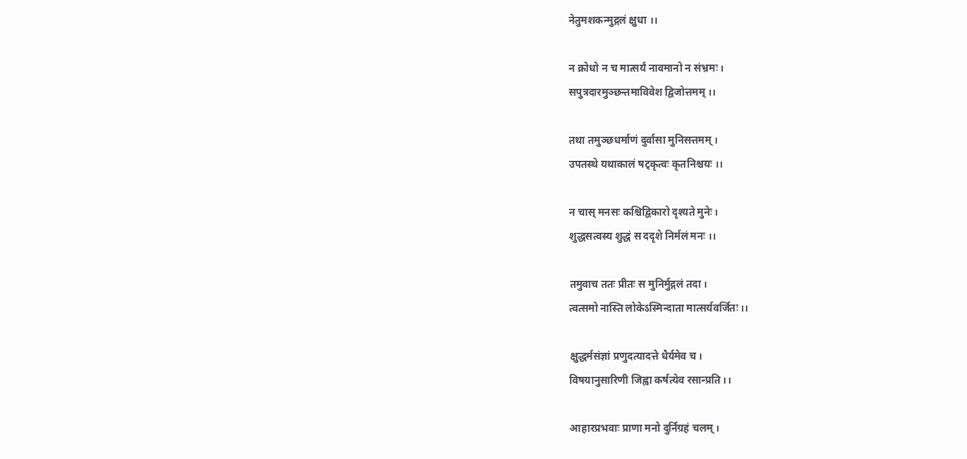नेतुमशकन्मुद्गलं क्षुधा ।।

न क्रोधो न च मात्सर्यं नावमानो न संभ्रमः।
सपुत्रदारमुञ्छन्तमाविवेश द्विजोत्तमम् ।।

तथा तमुञ्छधर्माणं दुर्वासा मुनिसत्तमम्।
उपतस्थे यथाकालं षट्कृत्वः कृतनिश्चयः ।।

न चास् मनसः कश्चिद्विकारो दृश्यते मुनेः।
शुद्धसत्वस्य शुद्धं स ददृशे निर्मलं मनः ।।

तमुवाच ततः प्रीतः स मुनिर्मुद्गलं तदा।
त्वत्समो नास्ति लोकेऽस्मिन्दाता मात्सर्यवर्जितः ।।

क्षुद्धर्मसंज्ञां प्रणुदत्यादत्ते धैर्यमेव च।
विषयानुसारिणी जिह्वा कर्षत्येव रसान्प्रति ।।

आहारप्रभवाः प्राणा मनो दुर्निग्रहं चलम्।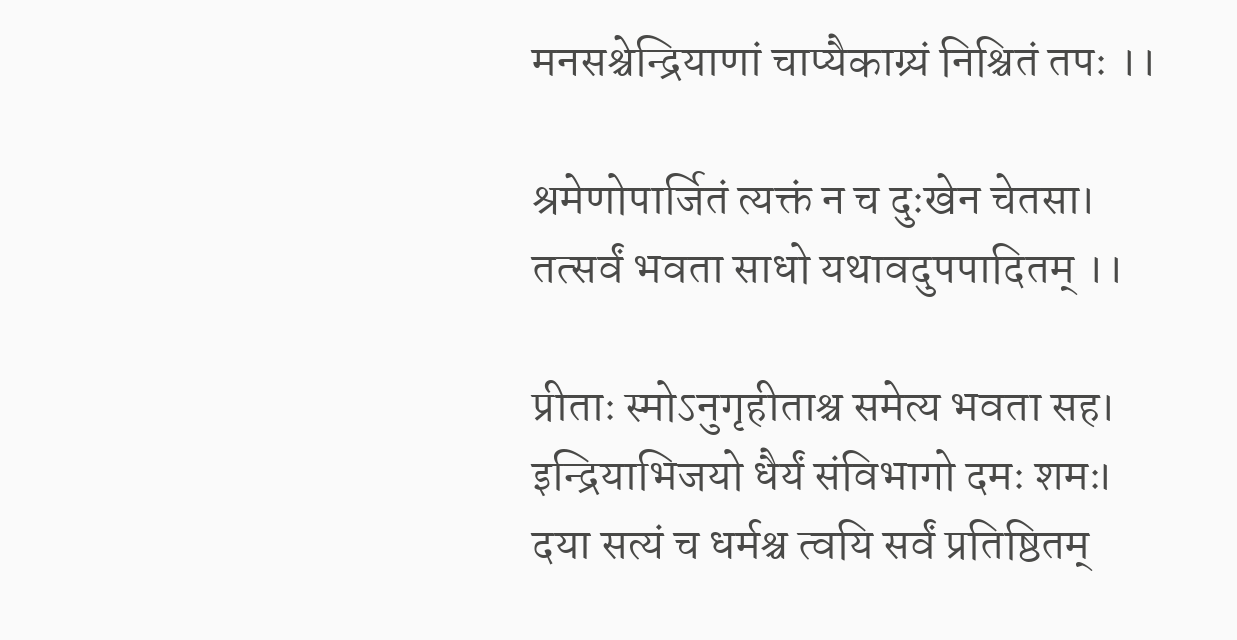मनसश्चेन्द्रियाणां चाप्यैकाग्र्यं निश्चितं तपः ।।

श्रमेणोपार्जितं त्यक्तं न च दुःखेन चेतसा।
तत्सर्वं भवता साधो यथावदुपपादितम् ।।

प्रीताः स्मोऽनुगृहीताश्च समेत्य भवता सह।
इन्द्रियाभिजयो धैर्यं संविभागो दमः शमः।
दया सत्यं च धर्मश्च त्वयि सर्वं प्रतिष्ठितम्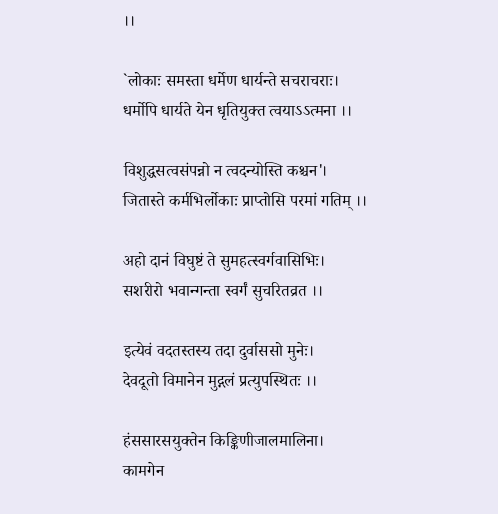।।

`लोकाः समस्ता धर्मेण धार्यन्ते सचराचराः।
धर्मोपि धार्यते येन धृतियुक्त त्वयाऽऽत्मना ।।

विशुद्धसत्वसंपन्नो न त्वदन्योस्ति कश्चन'।
जितास्ते कर्मभिर्लोकाः प्राप्तोसि परमां गतिम् ।।

अहो दानं विघुष्टं ते सुमहत्स्वर्गवासिभिः।
सशरीरो भवान्गन्ता स्वर्गं सुचरितव्रत ।।

इत्येवं वदतस्तस्य तदा दुर्वाससो मुनेः।
देवदूतो विमानेन मुद्गलं प्रत्युपस्थितः ।।

हंससारसयुक्तेन किङ्किणीजालमालिना।
कामगेन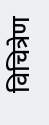विचित्रेण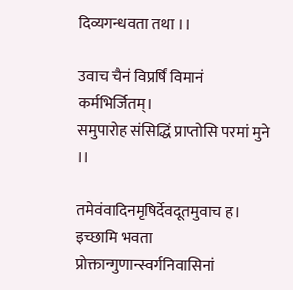दिव्यगन्धवता तथा ।।

उवाच चैनं विप्रर्षिं विमानं कर्मभिर्जितम्।
समुपारोह संसिद्धिं प्राप्तोसि परमां मुने ।।

तमेवंवादिनमृषिर्देवदूतमुवाच ह।
इच्छामि भवता प्रोक्तान्गुणान्स्वर्गनिवासिनां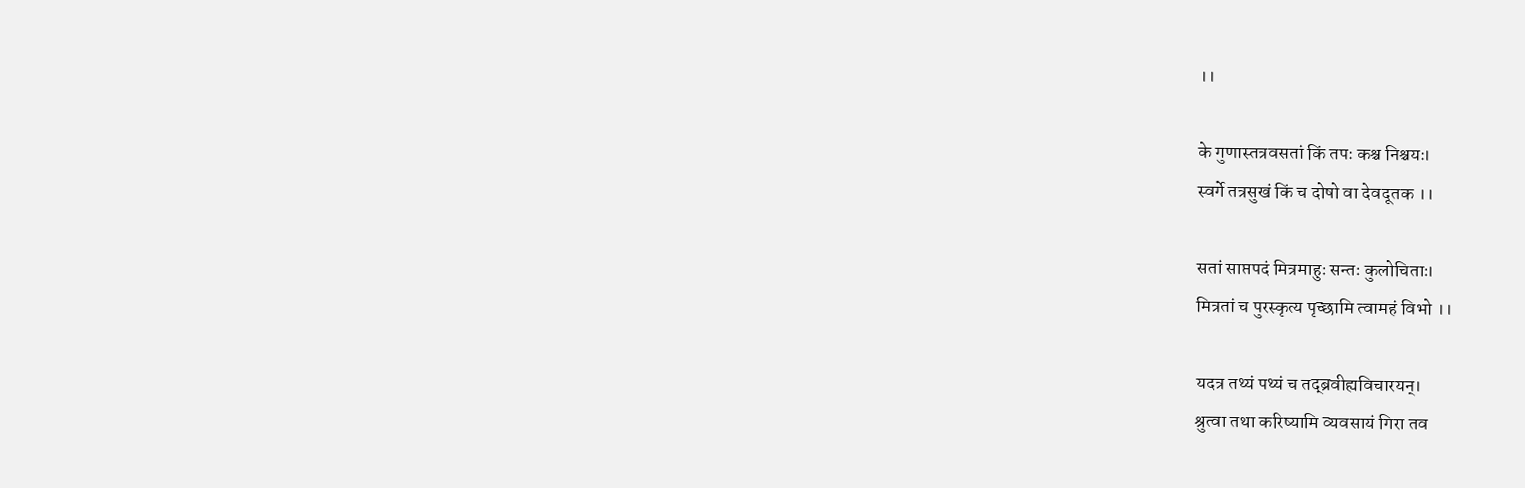।।

के गुणास्तत्रवसतां किं तपः कश्च निश्चयः।
स्वर्गे तत्रसुखं किं च दोषो वा देवदूतक ।।

सतां साप्तपदं मित्रमाहुः सन्तः कुलोचिताः।
मित्रतां च पुरस्कृत्य पृच्छामि त्वामहं विभो ।।

यदत्र तथ्यं पथ्यं च तद्ब्रवीह्यविचारयन्।
श्रुत्वा तथा करिष्यामि व्यवसायं गिरा तव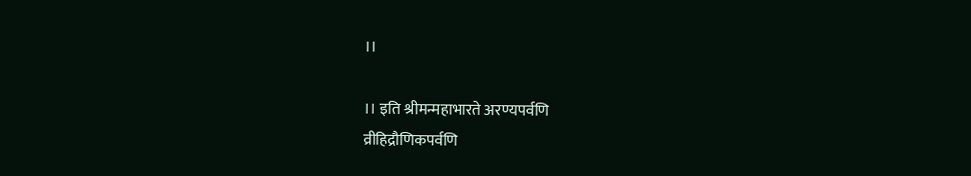।।

।। इति श्रीमन्महाभारते अरण्यपर्वणि
व्रीहिद्रौणिकपर्वणि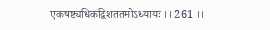एकषष्ट्यधिकद्विशततमोऽध्यायः ।। 261 ।।